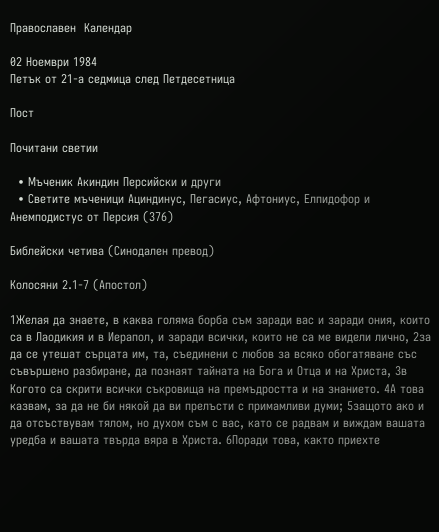Православен  Календар

02 Ноември 1984
Петък от 21-а седмица след Петдесетница

Пост

Почитани светии

  • Мъченик Акиндин Персийски и други
  • Светите мъченици Ациндинус, Пегасиус, Афтониус, Елпидофор и Анемподистус от Персия (376)

Библейски четива (Синодален превод)

Колосяни 2.1-7 (Апостол)

1Желая да знаете, в каква голяма борба съм заради вас и заради ония, които са в Лаодикия и в Иерапол, и заради всички, които не са ме видели лично, 2за да се утешат сърцата им, та, съединени с любов за всяко обогатяване със съвършено разбиране, да познаят тайната на Бога и Отца и на Христа, 3в Когото са скрити всички съкровища на премъдростта и на знанието. 4А това казвам, за да не би някой да ви прелъсти с примамливи думи; 5защото ако и да отсъствувам тялом, но духом съм с вас, като се радвам и виждам вашата уредба и вашата твърда вяра в Христа. 6Поради това, както приехте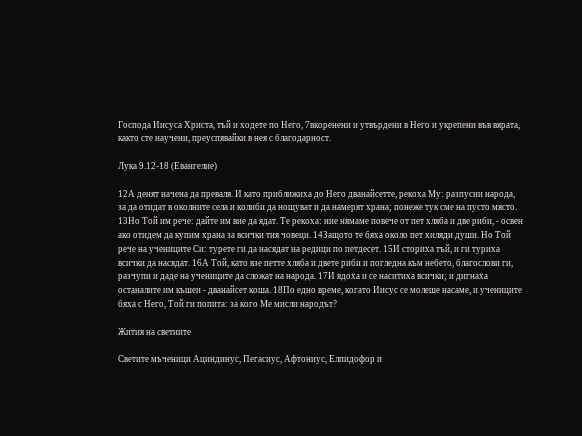Господа Иисуса Христа, тъй и ходете по Него, 7вкоренени и утвърдени в Него и укрепени във вярата, както сте научени, преуспявайки в нея с благодарност.

Лука 9.12-18 (Евангелие)

12А денят начена да преваля. И като приближиха до Него дванайсетте, рекоха Му: разпусни народа, за да отидат в околните села и колиби да нощуват и да намерят храна; понеже тук сме на пусто място. 13Но Той им рече: дайте им вие да ядат. Те рекоха: ние нямаме повече от пет хляба и две риби, - освен ако отидем да купим храна за всички тия човеци. 14Защото те бяха около пет хиляди души. Но Той рече на учениците Си: турете ги да насядат на редици по петдесет. 15И сториха тъй, и ги туриха всички да насядат. 16А Той, като взе петте хляба и двете риби и погледна към небето, благослови ги, разчупи и даде на учениците да сложат на народа. 17И ядоха и се наситиха всички; и дигнаха останалите им къшеи - дванайсет коша. 18По едно време, когато Иисус се молеше насаме, и учениците бяха с Него, Той ги попита: за кого Ме мисли народът?

Жития на светиите

Светите мъченици Ациндинус, Пегасиус, Афтониус, Елпидофор и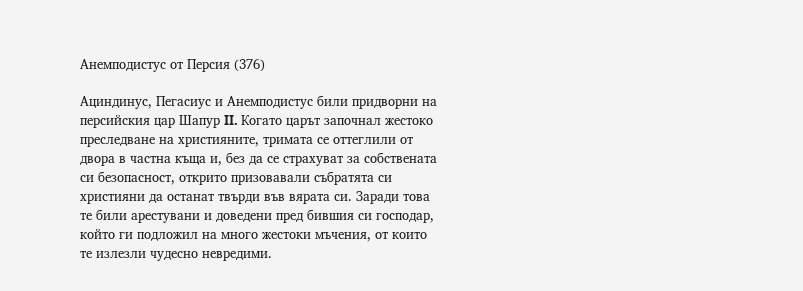Анемподистус от Персия (376)

Ациндинус, Пегасиус и Анемподистус били придворни на персийския цар Шапур II. Когато царът започнал жестоко преследване на християните, тримата се оттеглили от двора в частна къща и, без да се страхуват за собствената си безопасност, открито призовавали събратята си християни да останат твърди във вярата си. Заради това те били арестувани и доведени пред бившия си господар, който ги подложил на много жестоки мъчения, от които те излезли чудесно невредими.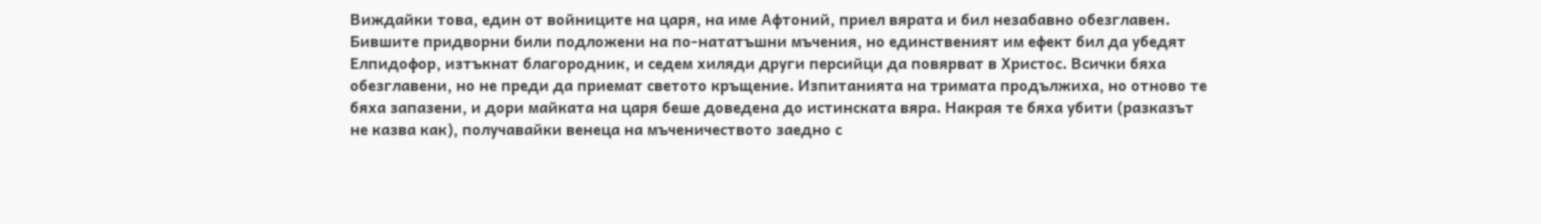Виждайки това, един от войниците на царя, на име Афтоний, приел вярата и бил незабавно обезглавен. Бившите придворни били подложени на по-нататъшни мъчения, но единственият им ефект бил да убедят Елпидофор, изтъкнат благородник, и седем хиляди други персийци да повярват в Христос. Всички бяха обезглавени, но не преди да приемат светото кръщение. Изпитанията на тримата продължиха, но отново те бяха запазени, и дори майката на царя беше доведена до истинската вяра. Накрая те бяха убити (разказът не казва как), получавайки венеца на мъченичеството заедно с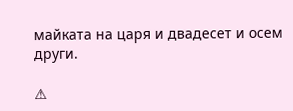майката на царя и двадесет и осем други.

⚠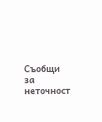Съобщи за неточност